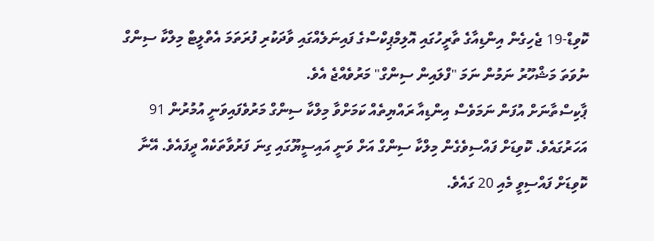ކޮވިޑް-19 ޖެހިގެން އިންޑިއާގެ ތާރީހުގައި އޮލިމްޕިކްސްގެ ފައިނަލެއްގައި ވާދަކުރި ފުރަތަމަ އެތްލީޓް މިލްކާ ސިންގް ނުވަތަ މަޝްހޫރު ނަމުން ނަމަ "ފްލައިން ސިންގް" މަރުވެއްޖެ އެވެ.
ޕާކިސްތާނަށް އުފަން ނަމަވެސް އިންޑިއާ ރައްޔިތެއް ކަމަށްވާ މިލްކާ ސިންގް މަރުވެފައިވަނީ އުމުރުން 91 އަހަރުގައެވެ. ކޮވިޑަށް ފައްސިވެގެން މިލްކާ ސިންގް އަށް ވަނީ އައިސީޔޫގައި ގިނަ ފަރުވާތަކެއް ދީފައެވެ. އޭނާ ކޮވިޑަށް ފައްސިވީ މެއި 20 ގައެވެ.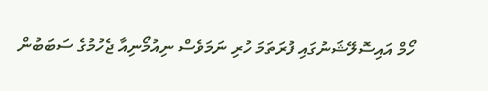ހޯމް އައިސޮލޭޝަނުގައި ފުރަތަމަ ހުރި ނަމަވެސް ނިއުމޯނިއާ ޖެހުމުގެ ސަބަބުން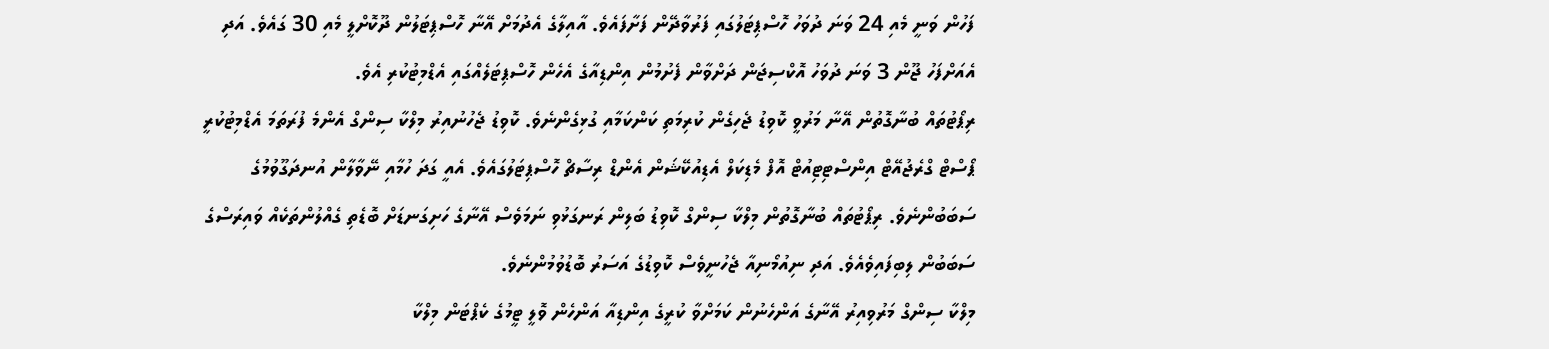ފަހުން ވަނީ މެއި 24 ވަނަ ދުވަހު ހޮސްޕިޓަލުގައި ފަރުވާދޭން ފަށާފައެވެ. އާއިލާގެ އެދުމަށް އޭނާ ހޮސްޕިޓަލުން ދޫކޮށްލީ މެއި 30 ގައެވެ. އަދި އެއަށްފަހު ޖޫން 3 ވަނަ ދުވަހު އޮކްސިޖަން ދަށްވާން ފެށުމުން އިންޑިއާގެ އެހެން ހޮސްޕިޓަލެއްގައި އެޑްމިޓުކުރި އެވެ.
ރިޕޯޓުތައް ބުނާގޮތުން އޭނާ މަރުވީ ކޮވިޑު ޖެހިގެން ކުރިމަތި ކަންކަމާއި ގުޅިގެންނެވެ. ކޮވިޑު ޖެހުނުއިރު މިލްކާ ސިންގް އެންމެ ފުރަތަމަ އެޑްމިޓުކުރީ ޕޯސްޓް ގްރެޖުއޭޓް އިންސްޓިޓިއުޓް އޮފް މެޑިކަލް އެޑިއުކޭޝަން އެންޑް ރިސާޗް ހޮސްޕިޓަލުގައެވެ. އެއީ ގަދަ ހުމާއި ނޭވާލާން އުނދަގޫވުމުގެ ސަބަބުންނެވެ. ރިޕޯޓުތައް ބުނާގޮތުން މިލްކާ ސިންގް ކޮވިޑު ބަލިން ރަނގަޅުވި ނަމަވެސް އޭނާގެ ހަށިގަނޑަށް ބޮޑެތި ގެއްލުންތަކެއް ވައިރަސްގެ ސަބަބުން ލިބިފައިވެއެވެ. އަދި ނިއުމޯނިއާ ޖެހުނީވެސް ކޮވިޑުގެ އަސަރު ބޮޑުވުމުންނެވެ.
މިލްކާ ސިންގް މަރުވިއިރު އޭނާގެ އަންހެނުން ކަމަށްވާ ކުރީގެ އިންޑިއާ އަންހެން ވޮލީ ޓީމުގެ ކެޕްޓަން މިލްކާ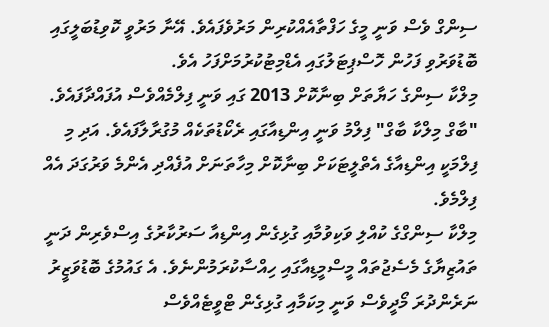ސިންގް ވެސް ވަނީ މީގެ ހަފްތާއެއްކުރިން މަރުވެފައެވެ. އޭނާ މަރުވީ ކޮވިޑުބަލީގައި ބޮޑުވަރުވި ފަހުން ހޮސްޕިޓަލުގައި އެޑްމިޓުކުރުމަށްފަހު އެވެ.
މިލްކާ ސިންގެ ހަޔާތަށް ބިނާކޮށް 2013 ގައި ވަނީ ފިލްމެއްވެސް އުފައްދާފައެވެ. "ބާގް މިލްކާ ބާގް" ފިލްމު ވަނީ އިންޑިއާގައި ރެކޯޑުތަކެއް މުގުރާލާފައެވެ. އަދި މި ފިލްމަކީ އިންޑިއާގެ އެތްލީޓަކަށް ބިނާކޮށް މިހާތަނަށް އުފެއްދި އެންމެ ވަރުގަދަ އެއް ފިލްމެވެ.
މިލްކާ ސިންގްގެ ކުއްލި ވަކިވުމާއި ގުޅިގެން އިންޑިއާ ސަރުކާރުގެ އިސްވެރިން ދަނީ ތައުޒިޔާގެ މެސެޖުތައް މީސްމީޑިއާގައި ހިއްސާކުރަމުންނެވެ. އެ ގައުމުގެ ބޮޑުވަޒީރު ނަރެންދުރަ މޯދީވެސް ވަނީ މިކަމާއި ގުޅިގެން ޓްވީޓެއްވެސް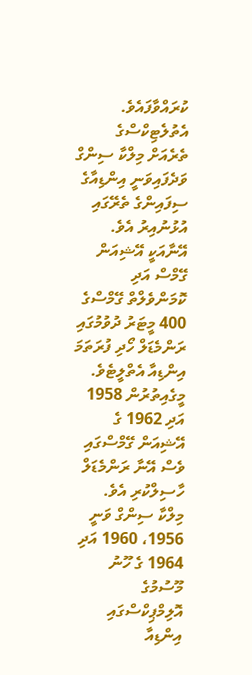ކުރައްވާފައެވެ.
އެތުލެޓިކްސްގެ ތެރެއަށް މިލްކާ ސިންގް ވަދެފައިވަނީ އިންޑިއާގެ ސިފައިންގެ ތެރޭގައި އުޅުނުއިރު އެވެ. އޭނާއަކީ އޭޝިއަން ގޭމްސް އަދި ކޮމަންވެލްތް ގޭމްސްގެ 400 މީޓަރު ދުވުމުގައި ރަންމެޑަލް ހޯދި ފުރަތަމަ އިންޑިއާ އެތްލީޓެވެ. މީގެއިތުރުން 1958 އަދި 1962 ގެ އޭޝިއަން ގޭމްސްގައި ވެސް އޭނާ ރަންމެޑަލް ހާސިލްކުރި އެވެ.
މިލްކާ ސިންގް ވަނީ 1956، 1960 އަދި 1964 ގެ ހޫނު މޫސުމުގެ އޮލިމްޕިކްސްގައި އިންޑިއާ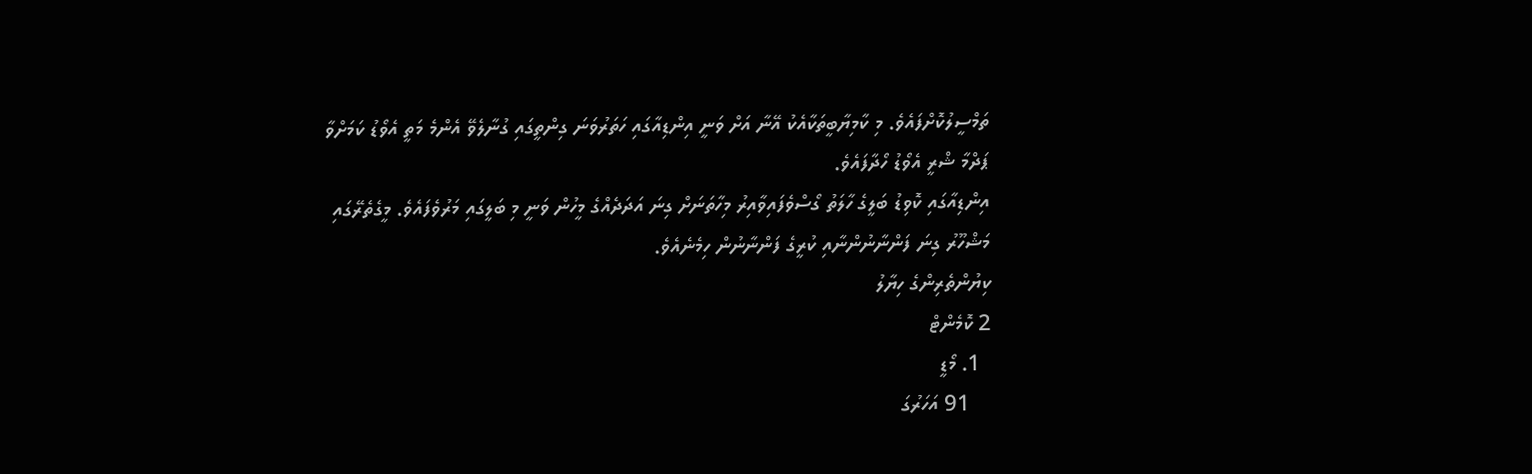ތަމްސީލުކޮށްފައެވެ. މި ކާމިޔާބީތަކާއެކު އޭނާ އަށް ވަނީ އިންޑިއާގައި ހަތަރުވަނަ ގިންތީގައި ގުނާލެވޭ އެންމެ މަތީ އެވޯޑު ކަމަށްވާ ޕަދްމާ ޝްރީ އެވޯޑު ހޯދާފައެވެ.
އިންޑިއާގައި ކޮވިޑު ބަލީގެ ހާލަތު ގޯސްވެފައިވާއިރު މިހާތަނަށް ގިނަ އަދަދެއްގެ މީހުން ވަނީ މި ބަލީގައި މަރުވެފައެވެ. މީގެތެރޭގައި މަޝްހޫރު ގިނަ ފަންނާނުންނާއި ކުރީގެ ފަންނާނުން ހިމެނެއެވެ.
ކިޔުންތެރިންގެ ހިޔާލު
2 ކޮމެންޓް
  1. މޯޑީ
    91 އަހަރުގަ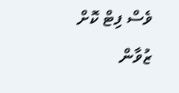ވެސް ފިޓް ކޮށް ޒުވާން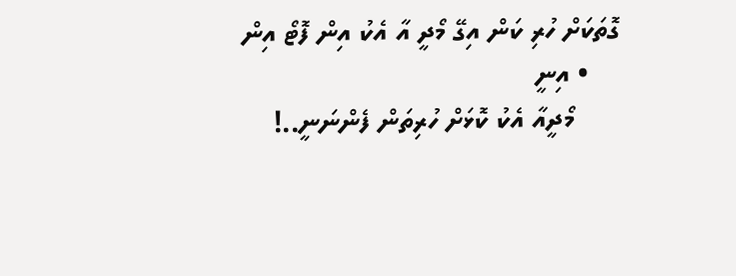ގޮތަކަށް ހުރި ކަން އިގޭ މޯދީ އާ އެކު އިން ފޮޓޯ އިން
    • އިނީ
      މޯދީއާ އެކު ކޮޅަށް ހުރިތަން ފެންނަނީ..!